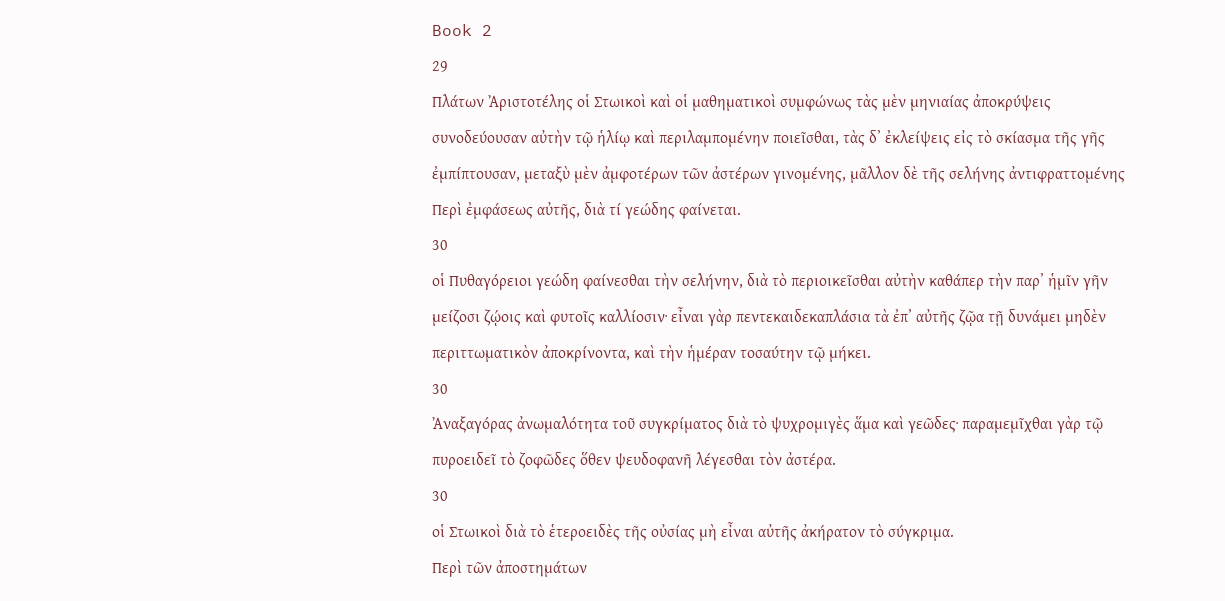Book 2
29
Πλάτων Ἀριστοτέλης οἱ Στωικοὶ καὶ οἱ μαθηματικοὶ συμφώνως τὰς μὲν μηνιαίας ἀποκρύψεις συνοδεύουσαν αὐτὴν τῷ ἡλίῳ καὶ περιλαμπομένην ποιεῖσθαι, τὰς δʼ ἐκλείψεις εἰς τὸ σκίασμα τῆς γῆς ἐμπίπτουσαν, μεταξὺ μὲν ἀμφοτέρων τῶν ἀστέρων γινομένης, μᾶλλον δὲ τῆς σελήνης ἀντιφραττομένης
Περὶ ἐμφάσεως αὐτῆς, διὰ τί γεώδης φαίνεται.
30
οἱ Πυθαγόρειοι γεώδη φαίνεσθαι τὴν σελήνην, διὰ τὸ περιοικεῖσθαι αὐτὴν καθάπερ τὴν παρʼ ἡμῖν γῆν μείζοσι ζῴοις καὶ φυτοῖς καλλίοσιν· εἶναι γὰρ πεντεκαιδεκαπλάσια τὰ ἐπʼ αὐτῆς ζῷα τῇ δυνάμει μηδὲν περιττωματικὸν ἀποκρίνοντα, καὶ τὴν ἡμέραν τοσαύτην τῷ μήκει.
30
Ἀναξαγόρας ἀνωμαλότητα τοῦ συγκρίματος διὰ τὸ ψυχρομιγὲς ἅμα καὶ γεῶδες· παραμεμῖχθαι γὰρ τῷ πυροειδεῖ τὸ ζοφῶδες ὅθεν ψευδοφανῆ λέγεσθαι τὸν ἀστέρα.
30
οἱ Στωικοὶ διὰ τὸ ἑτεροειδὲς τῆς οὐσίας μὴ εἶναι αὐτῆς ἀκήρατον τὸ σύγκριμα.
Περὶ τῶν ἀποστημάτων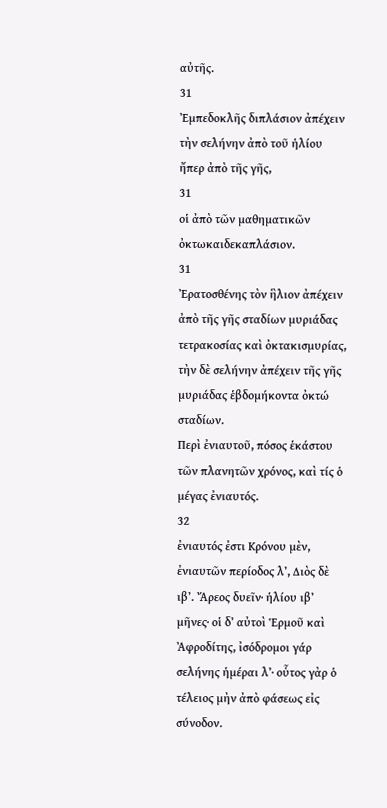αὐτῆς.
31
Ἐμπεδοκλῆς διπλάσιον ἀπέχειν τὴν σελήνην ἀπὸ τοῦ ἡλίου ἤπερ ἀπὸ τῆς γῆς,
31
οἱ ἀπὸ τῶν μαθηματικῶν ὀκτωκαιδεκαπλάσιον.
31
Ἐρατοσθένης τὸν ἣλιον ἀπέχειν ἀπὸ τῆς γῆς σταδίων μυριάδας τετρακοσίας καὶ ὀκτακισμυρίας, τὴν δὲ σελήνην ἀπέχειν τῆς γῆς μυριάδας ἑβδομήκοντα ὀκτώ σταδίων.
Περὶ ἐνιαυτοῦ, πόσος ἑκάστου τῶν πλανητῶν χρόνος, καὶ τίς ὁ μέγας ἐνιαυτός.
32
ἐνιαυτός ἐστι Κρόνου μὲν, ἐνιαυτῶν περίοδος λʼ, Διὸς δὲ ιβʼ. Ἄρεος δυεῖν· ἡλίου ιβʼ μῆνες· οἱ δʼ αὐτοὶ Ἑρμοῦ καὶ Ἀφροδίτης, ἰσόδρομοι γάρ σελήνης ἡμέραι λʼ· οὗτος γὰρ ὁ τέλειος μὴν ἀπὸ φάσεως εἰς σύνοδον.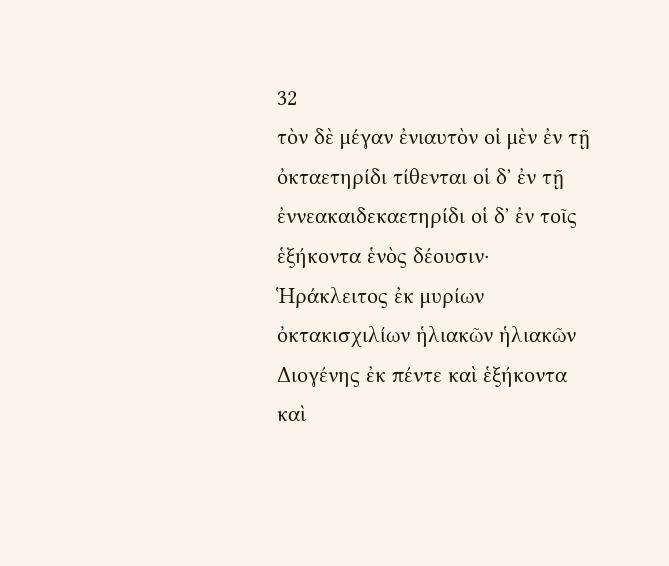32
τὸν δὲ μέγαν ἐνιαυτὸν οἱ μὲν ἐν τῇ ὀκταετηρίδι τίθενται οἱ δʼ ἐν τῇ ἐννεακαιδεκαετηρίδι οἱ δʼ ἐν τοῖς ἑξήκοντα ἑνὸς δέουσιν· Ἡράκλειτος ἐκ μυρίων ὀκτακισχιλίων ἡλιακῶν ἡλιακῶν Διογένης ἐκ πέντε καὶ ἑξήκοντα καὶ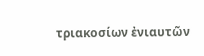τριακοσίων ἐνιαυτῶν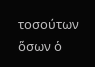τοσούτων ὅσων ὁ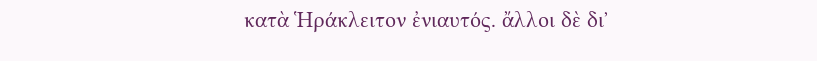κατὰ Ἡράκλειτον ἐνιαυτός. ἄλλοι δὲ διʼ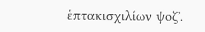ἑπτακισχιλίων ψοζʼ.